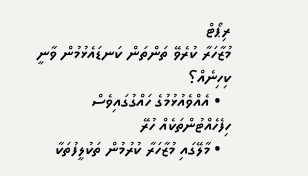ރިޕޯޓް
މުޒާހަރާ ކުރެވޭ ތަންތަން ކަނޑައެޅުމުން ވާނީ ކިހިނެއް؟
  • އެއްވެއުޅުމުގެ ހައްގުގައިވެސް ހިފެހެއްޓުންތަކެއް ހުރޭ
  • މާލޭގައި މުޒާހަރާ ކުރުމުން ތަކުލީފުތަކާ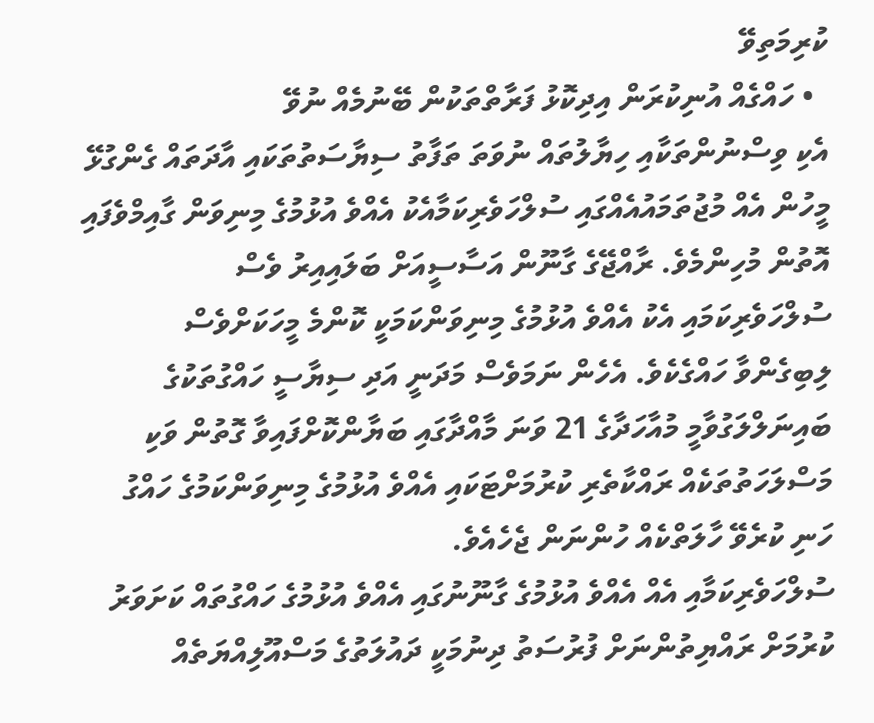ކުރިމަތިވޭ
  • ހައްގެއް އުނިކުރަން އިދިކޮޅު ފަރާތްތަކުން ބޭނުމެއް ނުވޭ
އެކި ވިސްނުންތަކާއި ހިޔާލުތައް ނުވަތަ ތަފާތު ސިޔާސަތުތަކައި އާދަތައް ގެންގުޅޭ މީހުން އެއް މުޖުތަމައުއެއްގައި ސުލްހަވެރިކަމާއެކު އެއްވެ އުޅުމުގެ މިނިވަން ގާއިމްވެފައި އޮތުން މުހިންމެވެ. ރާއްޖޭގެ ގާނޫން އަސާސީއަށް ބަލައިއިރު ވެސް ސުލްހަވެރިކަމައި އެކު އެއްވެ އުޅުމުގެ މިނިވަންކަމަކީ ކޮންމެ މީހަކަށްވެސް ލިބިގެންވާ ހައްގެކެވެ. އެހެން ނަމަވެސް މަދަނީ އަދި ސިޔާސީ ހައްގުތަކުގެ ބައިނަލްލަގުވާމީ މުއާހަދާގެ 21 ވަނަ މާއްދާގައި ބަޔާންކޮށްފައިވާ ގޮތުން ވަކި މަސްލަހަތުތަކެއް ރައްކާތެރި ކުރުމަށްޓަކައި އެއްވެ އުޅުމުގެ މިނިވަންކަމުގެ ހައްގު ހަނި ކުރެވޭ ހާލަތްކެއް ހުންނަން ޖެހެއެވެ.
ސުލްހަވެރިކަމާއި އެއް އެއްވެ އުޅުމުގެ ގާނޫނުގައި އެއްވެ އުޅުމުގެ ހައްގުތައް ކަށަވަރު ކުރުމަށް ރައްޔިތުންނަށް ފުރުސަތު ދިނުމަކީ ދައުލަތުގެ މަސްއޫލިއްޔަތެއް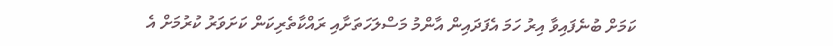ކަމަށް ބުނެފައިވާ އިރު ހަމަ އެފަދައިން އާންމު މަސްލަހަތަށާއި ރައްކާތެރިކަން ކަށަވަރު ކުރުމަށް އެ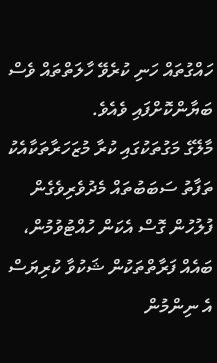ހައްގުތައް ހަނި ކުރެވޭ ހާލަތްތައް ވެސް ބަޔާންކޮށްފައި ވެއެވެ.
މާލޭގެ މަގުތަކުގައި ކުރާ މުޒަހަރާތަކާއެކު ތަފާތު ސަބަބުތައް މެދުވެރިވެގެން ފުލުހުން ގޮސް އެކަން ހުއްޓުވުމުން، ބައެއް ފަރާތްތަކުން ޝަކުވާ ކުރިޔަސް އެ ނިންމުން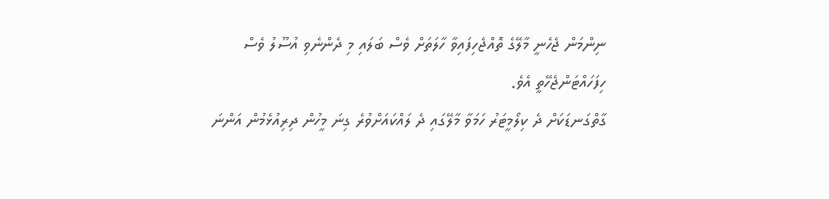ނިންމަން ޖެހެނީ މާލޭގެ ތޮއްޖެހިފައިވާ ހާލަތަށް ވެސް ބަލައި މި ދެންނެވި އުސޫލު ވެސް ހިފަހައްޓަންޖެހޭތީ އެވެ.
ގާތްގަނޑަކަށް ދެ ކިލޯމީޓަރު ހަމަވާ މާލޭގައި ދެ ލައްކައަށްވުރެ ގިނަ މީހުން ދިރިއުޅެމުން އަންނަ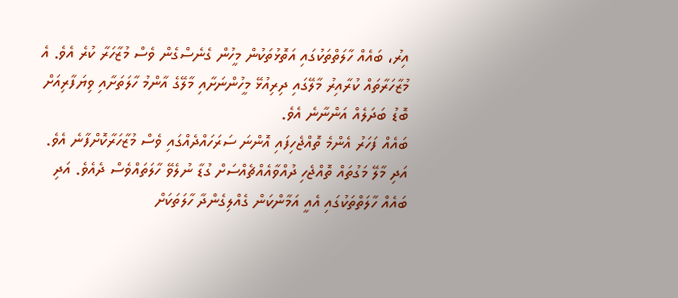އިރު، ބައެއް ހާލަތްތަކުގައި އަތޮޅުތަކުން މީހުން ގެނެސްގެން ވެސް މުޒާހަރާ ކުރެ އެވެ. އެ މުޒާހަރާތައް ކުރާއިރު މާލޭގައި ދިރިއުޅޭ މީހުންނަށާއި މާލޭގެ އާންމު ހާލަތަށާއި ވިޔަފާރިއަށް ބޮޑު ބަދަލެއް އަންނާނެ އެވެ.
ބައެއް ފަހަރު އެންމެ ތޮއްޖެހިފައި އޮންނަ ސަރަހައްދެއްގައި ވެސް މުޒާހަރާކޮށްފާނެ އެވެ. އަދި މާލޭ މަގުތައް ތޮއްޖެހި ދުއްވާއެއްޗެއްސަށް ގުޑާ ނުލެވޭ ހާލަތައްވެސް ދެއެވެ. އަދި ބައެއް ހާލަތްތަކުގައި އެއީ އަމާންކަން ގެއްލިގެންދާ ހާލަތަކަށް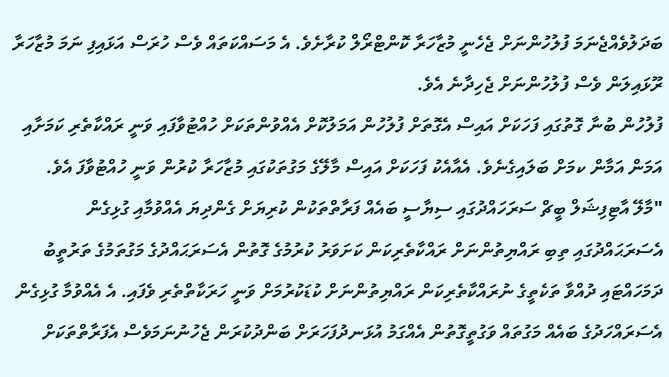ބަދަލުވެއްޖެނަމަ ފުލުހުންނަށް ޖެހެނީ މުޒާހަރާ ކޮންޓްރޯލް ކުރާށެވެ. އެ މަސައްކަތައް ވެސް ހުރަސް އަޅައިފި ނަމަ މުޒާހަރާ ރޫޅައިލަން ވެސް ފުލުހުންނަށް ޖެހިދާނެ އެވެ.
ފުލުހުން ބުނާ ގޮތުގައި ފަހަކަށް އައިސް އެގޮތަށް ފުލުހުން އަމަލުކޮށް އެއްވުންތަކަށް ހުއްޓުވާފައި ވަނީ ރައްކާތެރި ކަމަށާއި އަމަން އަމާން ކމަށް ބަލައިގެނެވެ. އެއާއެކު ފަހަކަށް އައިސް މާލޭގެ މަގުތަކުގައި މުޒާހަރާ ކުރުން ވަނީ ހުއްޓުވާފަ އެވެ.
"މާލޭ އާޓިފިޝަލް ބީޗް ސަރަހައްދުގައި ސިޔާސީ ބައެއް ފަރާތްތަކުން ކުރިޔަށް ގެންދިޔަ އެއްވުމާއި ގުޅިގެން އެސަރަޙައްދުގައި ތިބި ރައްޔިތުންނަށް ރައްކާތެރިކަން ކަށަވަރު ކުރުމުގެ ގޮތުން އެސަރަޙައްދުގެ މަގުތަމުގެ ތަރުތީބު ދަމަހައްޓައި ދުއްވާ ތަކެތީގެ ނުރައްކާތެރިކަން ރައްޔިތުންނަށް ކުޑަކުރުމަށް ވަނީ ހަރަކާތްތެރި ވެފައި. އެ އެއްވުމާ ގުޅިގެން އެސަރައްހަދުގެ ބައެއް މަގުތައް ވަގުތީގޮތުން އެއްގަމު އުޅަނދުފަހަރަށް ބަންދުކުރަން ޖެހުނުނަމަވެސް އެފަރާތްތަކަށް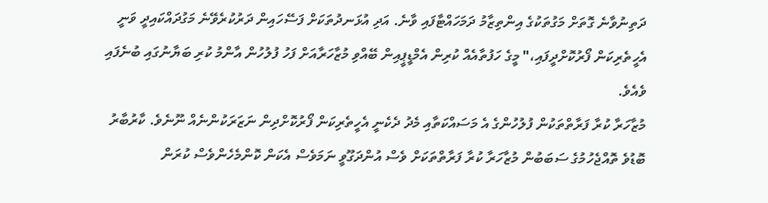ދަތިނުވާނެ ގޮތަށް މަގުތަކުގެ އިންތިޒާމު ދަމަހައްޓާފައި ވާނެ. އަދި އުޅަނދުތަކަށް ފަސޭހައިން ދަރުކުރެވޭނެ މަގުދައްކައިދީ ވަނީ އެހީތެރިކަން ފޯރުކޮށްދީފައި،" މީގެ ހަފުތާއެއް ކުރިން އެމްޑީޕީއިން ބޭއްވި މުޒާހަރާއަށް ފަހު ފުލުހުން އާންމު ކުރި ބަޔާނުގައި ބުނެފައި ވެއެވެ.
މުޒާހަރާ ކުރާ ފަރާތްތަކުން ފުލުހުންގެ އެ މަސައްކަތާއި މެދު ދެކެނީ އެހީތެރިކަން ފޯރުކޮށްދިން ނަޒަރަކުންނެއް ނޫނެވެ. ކާރުބާރު ބޮޑުވެ ތޮއްޖެހުމުގެ ސަބަބުން މުޒާހަރާ ކުރާ ފަރާތްތަކަށް ވެސް އުންދަގޫވީ ނަމަވެސް އެކަން ކޮންމެހެންވެސް ކުރަން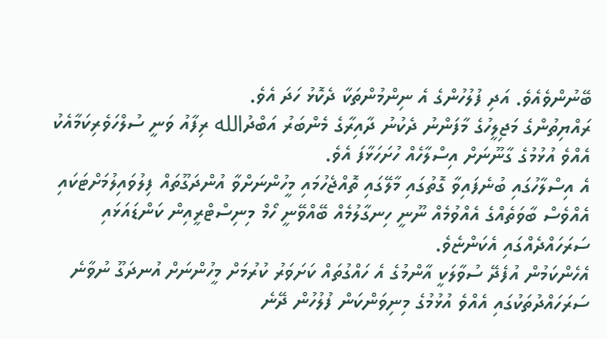ބޭނުންވެއެވެ. އަދި ފުލުހުންގެ އެ ނިންމުންތަކާ ދެކޮޅު ހަދަ އެވެ.
ރައްޔިތުންގެ މަޖިލީހުގެ މާފަންނު ދެކުނު ދާއިރާގެ މެންބަރު އަބްދުالله ރިފާއު ވަނީ ސުލްހަވެރިކަމާއެކު އެއްވެ އުޅުމުގެ ގާނޫނަށް އިސްލާހެއް ހުށަހަޅާފަ އެވެ.
އެ އިސްލާހުގައި ބުނެފައިވާ ގޮތުގައި މާލޭގައި ތޮއްޖެހުމައި މީހުންނަށްވާ އުންދަގޫތައް ފިލުވައިލުމަށްޓަކައި އެއްވެސް ބާވަތެއްގެ އެއްވުމެއް ނޫނީ ހިނގާލުމެއް ބޭއްވޭނީ ހޯމް މިނިސްޓްރީއިން ކަންޑައަޅައި ސަރަހައްދެއްގައި އެކަންޏެވެ.
އެހެންކަމުން އުފެދޭ ސުވާލަކީ އާންމުގެ އެ ހައްގުތައް ކަށަވަރު ކުރުމަށް މީހުންނަށް އުނދަގޫ ނުވާނެ ސަރަހައްދުތަކުގައި އެއްވެ އުޅުމުގެ މިނިވަންކަން ފުލުހުން ދޭނެ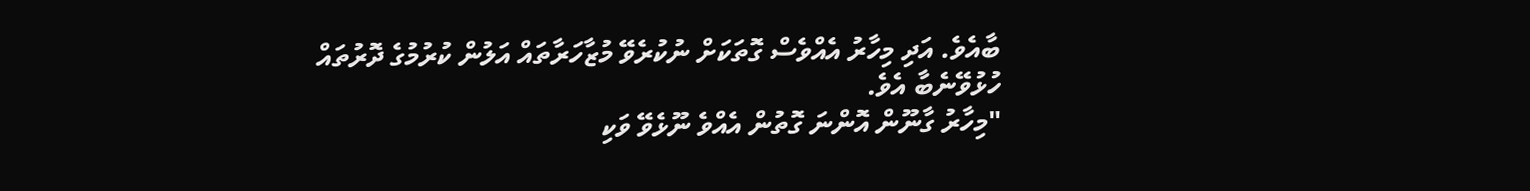ބާއެވެ. އަދި މިހާރު އެއްވެސް ގޮތަކަށް ނުކުރެވޭ މުޒާހަރާތައް އަލުން ކުރުމުގެ ދޮރުތައް ހުޅުވޭނެބާ އެވެ.
"މިހާރު ގާނޫން އޮންނަ ގޮތުން އެއްވެ ނޫޅެވޭ ވަކި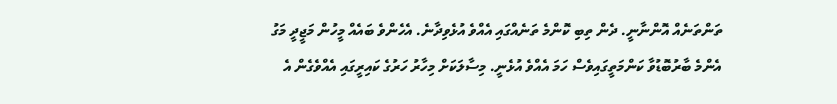ތަންތަނެއް އޮންނާނީ. ދެން ތިބި ކޮންމެ ތަނެއްގައި އެއްވެ އުޅެވިދާނެ. އެހެންވެ ބައެއް މީހުން މަޖީދީ މަގު އެންމެ ބާރުބޮޑުވާ ކަންމަތީގައިވެސް ހަމަ އެއްވެ އުޅެނީ. މިސާލަކަށް މިހާރު ހަރުގެ ކައިރީގައި އެއްވެގެން އެ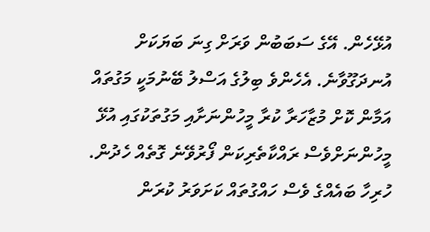އުޅޭހެން. އޭގެ ސަބަބުން ވަރަށް ގިނަ ބަޔަކަށް އުނދަގޫވާނެ. އެހެންވެ ބިލުގެ އަސްލު ބޭނުމަކީ މަގުތައް އަމާން ކޮށް މުޒާހަރާ ކުރާ މީހުންނަށާއި މަގުތަކުގައި އުޅޭ މީހުންނަށްވެސް ރައްކާތެރިކަން ފޯރުވޭނެ ގޮތެއް ހެދުން. ހުރިހާ ބައެއްގެ ވެސް ހައްގުތައް ކަށަވަރު ކުރަން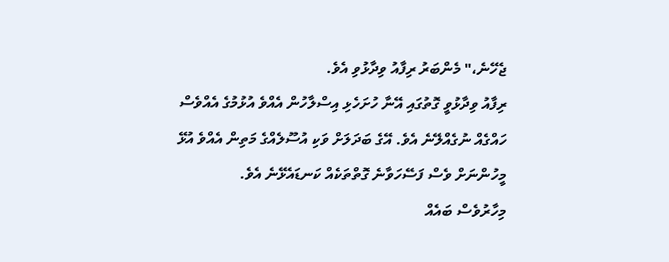ޖެހޭނެ،" މެންބަރު ރިފާއު ވިދާޅުވި އެވެ.
ރިފާއު ވިދާޅުވީ ގޮތުގައި އޭނާ ހުށަހެޅި އިސްލާހުން އެއްވެ އުޅުމުގެ އެއްވެސް ހައްގެއް ނުގެއްލޭނެ އެވެ. އޭގެ ބަދަލަށް ވަކި އުސޫލެއްގެ މަތިން އެއްވެ އުޅޭ މީހުންނަށް ވެސް ފަސޭހަވާނެ ގޮތްތަކެއް ކަނޑައެޅޭނެ އެވެ.
މިހާރުވެސް ބައެއް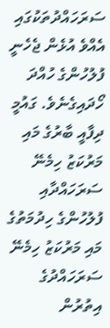ސަރަހައްދުތަކުގައި އެއްވެ އުޅެން ޖެހެނީ ފުލުހުންގެ ހުއްދަ ހޯދައިގެނެވެ. ގައުމީ ދިފާއީ ބާރުގެ މައި މަރުކަޒު ހިމެނޭ ސަރަހައްދާއި ފުލުހުންގެ ހިދުމަތުގެ މައި މަރުކަޒު ހިމެނޭ ސަރަހައްދުގެ އިތުރުން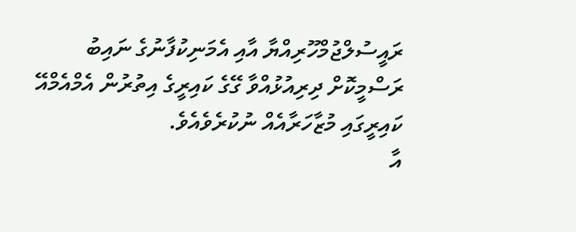ރައީސުލްޖުމްހޫރިއްޔާ އާއި އެމަނިކުފާނުގެ ނައިބު ރަސްމީކޮށް ދިރިއުޅުއްވާ ގޭގެ ކައިރީގެ އިތުރުން އެމްއެމްއޭ ކައިރީގައި މުޒާހަރާއެއް ނުކުރެވެއެވެ.
އާ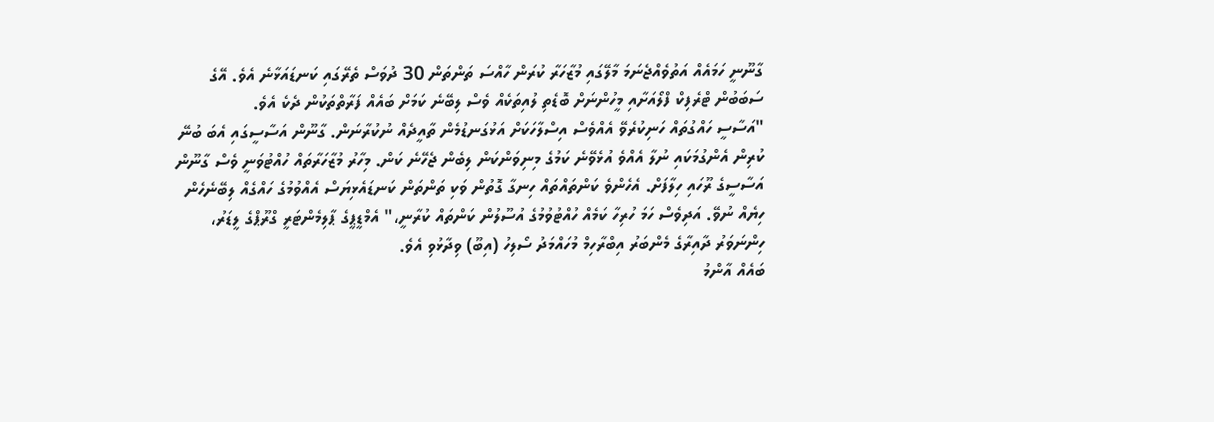ގާނޫނީ ހަމައެއް އަތުވެއްޖެނަމަ މާލޭގައި މުޒާހަރާ ކުރަން ހާއްސަ ތަންތަން 30 ދުވަސް ތެރޭގައި ކަނޑައަޅާނެ އެވެ. އޭގެ ސަބަބުން ޓްރެފިކް ފްލޯއަށާއި މީހުންނަށް ބޮޑެތި ލުއިތަކެއް ވެސް ލިބޭނެ ކަމަށް ބައެއް ފަރާތްތަކުން ދެކެ އެވެ.
"އަސާސީ ހައްގުތައް ހަނިކުރެވޭ އެއްވެސް އިސްލާހަކަށް އަޅުގަނޑުމެން ތާއީދެއް ނުކުރާނަން. ގާނޫން އަސާސީގައި އެބަ ބުނޭ ކުރިން އެންގުމަކައި ނުލާ އެއްވެ އުޅެވޭނެ ކަމުގެ މިނިވަންކަން ލިބެން ޖެހޭނެ ކަން. މިހާރު މުޒާހަރާތައް ހުއްޓުވަނީ ވެސް ގާނޫން އަސާސީގެ ރޫހައި ހިލާފަށް. އެހެންވެ ކަންތައްތައް ހިނގާ ގޮތުން ވަކި ތަންތަން ކަނޑައެޅިޔަސް އެއްވުމުގެ ހައްގެއް ލިބޭނެހެން ހިޔެއް ނުވޭ. އަދިވެސް ހަމަ ހުރިހާ ކަމެއް ހުއްޓުވުމުގެ އުސޫލުން ކަންތައް ކުރާނީ،" އެމްޑީޕީގެ ޕާލިމެންޓަރީ ގްރޫޕްގެ ލީޑަރު، ހިންނަވަރު ދާއިރާގެ މެންބަރު އިބްރާހިމް މުހައްމަދު ސޯލިހު (އިބޫ) ވިދާޅުވި އެވެ.
ބައެއް އާންމު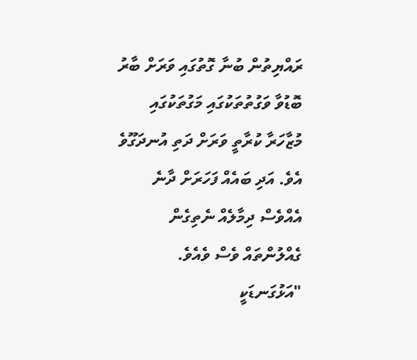ރައްޔިތުން ބުނާ ގޮތުގައި ވަރަށް ބާރު ބޮޑުވާ ވަގުތުތަކުގައި މަގުތަކުގައި މުޒާހަރާ ކުރާތީ ވަރަށް ދަތި އުނދަގޫވެ އެވެ. އަދި ބައެއް ފަހަރަށް ދާނެ އެއްވެސް ދިމާލެއް ނެތިގެން ގެއްލުންތައް ވެސް ވެއެވެ.
"އަޅުގަނޑަކީ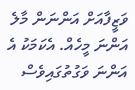ވަޒީފާއަށް އަންނަން މާލެ އަންނަ މީހެއް. އެކަމަކު އެ އަންނަ ވަގުތުގައިވެސް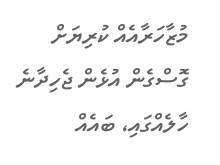މުޒާހަރާއެއް ކުރިޔަށް ގޮސްގެން އުޅެން ޖެހިދާނެ ހާލެއްގައި، ބައެއް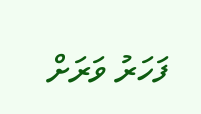ފަހަރު ވަރަށް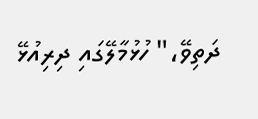ދަތިވޭ،" ހުޅުމާލޭގައި ދިރިއުޅޭ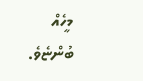މީހެއް ބުންޏެވެ.